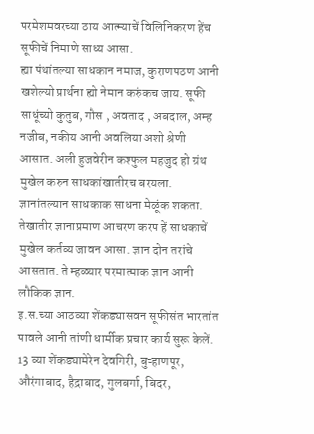परमेशमवरच्या ठाय आत्म्याचें विलिनिकरण हेंच सूफीचें निमाणे साध्य आसा.
ह्या पंथांतल्या साधकान नमाज, कुराणपठण आनी खशेल्यो प्रार्थना ह्यो नेमान करुंकच जाय. सूफी साधूंच्यो कुतुब, गौस , अवताद , अबदाल, अम्ह नजीब, नकीय आनी अवलिया अशो श्रेणी आसात. अली हुजवेरीन कश्फुल महजुद हो ग्रंथ मुखेल करुन साधकांखातीरच बरयला. ज्ञानांतल्यान साधकाक साधना मेळूंक शकता. तेखातीर ज्ञानाप्रमाण आचरण करप हें साधकाचें मुखेल कर्तव्य जावन आसा. ज्ञान दोन तरांचे आसतात. ते म्हळ्यार परमात्माक ज्ञान आनी लौकिक ज्ञान.
इ.स.च्या आठव्या शेंकड्यासवन सूफीसंत भारतांत पावले आनी तांणी धार्मीक प्रचार कार्य सुरू केलें. 13 व्या शेंकड्यामेरेन देवगिरी, बुऱ्हाणपूर, औरंगाबाद, हैद्राबाद, गुलबर्गा, बिदर,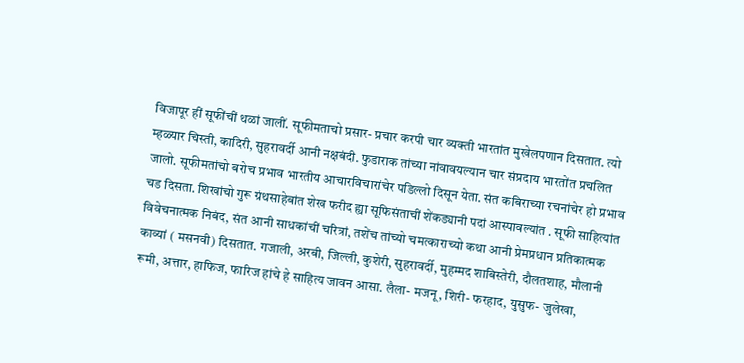विजापूर हीं सूफींचीं थळां जालीं. सूफीमताचो प्रसार- प्रचार करपी चार व्यक्ती भारतांत मुखेलपणान दिसतात. त्यो म्हळ्यार चिस्ती, कादिरी, सुहरावर्दी आनी नक्षबंदी. फुडाराक तांच्या नांवावयल्यान चार संप्रदाय भारतोंत प्रचलित जालो. सूफीमतांचो बरोच प्रभाव भारतीय आचारविचारांचेर पडिल्लो दिसून येता. संत कबिराच्या रचनांचेर हो प्रभाव चड दिसता. शिखांचो गुरू ग्रंथसाहेबांत शेख फरीद ह्या सूफिसंताचीं शेंकड्यानी पदां आस्पावल्यांत . सूफी साहित्यांत विवेचनात्मक निबंद, संत आनी साधकांचीं चरित्रां, तशेंच तांच्यो चमत्काराच्यो कथा आनी प्रेमप्रधान प्रतिकात्मक काव्यां ( मसनवी) दिसतात. गजाली, अरबी, जिल्ली, कुशेरी, सुहरावर्दी, मुहम्मद शाबिस्तेरी, दौलतशाह, मौलानी रूमी, अत्तार, हाफिज, फारिज हांचे हे साहित्य जावन आसा. लैला- मजनू, शिरी- फरहाद, युसुफ- जुलेखा,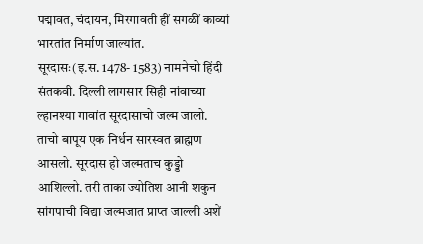पद्मावत, चंदायन, मिरगावती हीं सगळीं काव्यां भारतांत निर्माण जाल्यांत.
सूरदासः(इ.स. 1478- 1583) नामनेचो हिंदी संतकवी. दिल्ली लागसार सिही नांवाच्या ल्हानश्या गावांत सूरदासाचो जल्म जालो. ताचो बापूय एक निर्धन सारस्वत ब्राह्मण आसलो. सूरदास हो जल्मताच कुड्डो आशिल्लो. तरी ताका ज्योतिश आनी शकुन सांगपाची विद्या जल्मजात प्राप्त जाल्ली अशें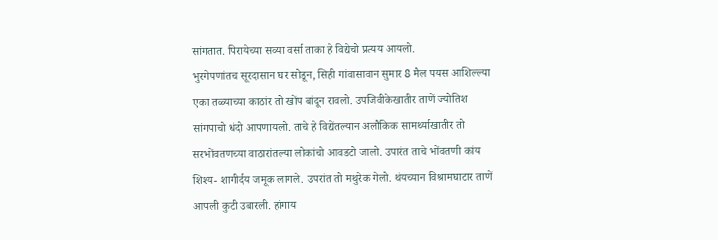सांगतात. पिरायेच्या सव्या वर्सा ताका हे विद्येचो प्रत्यय आयलो.
भुरगेपणांतच सूरदासान घर सोडून, सिही गांवासावान सुमार 8 मैल पयस आशिल्ल्या एका तळ्याच्या काठांर तो खोंप बांदून रावलो. उपजिवीकेखातीर ताणें ज्योतिश सांगपाचो धंदो आपणायलो. ताचे हे विद्येंतल्यान अलौकिक सामर्थ्याखातीर तो सरभोंवतणच्या वाठारांतल्या लोकांचो आवडटो जालो. उपारंत ताचे भोंवतणी कांय शिश्य- शागीर्दय जमूक लागले. उपरांत तो मथुरेक गेलो. थंयच्यान विश्रामघाटार ताणें आपली कुटी उबारली. हांगाय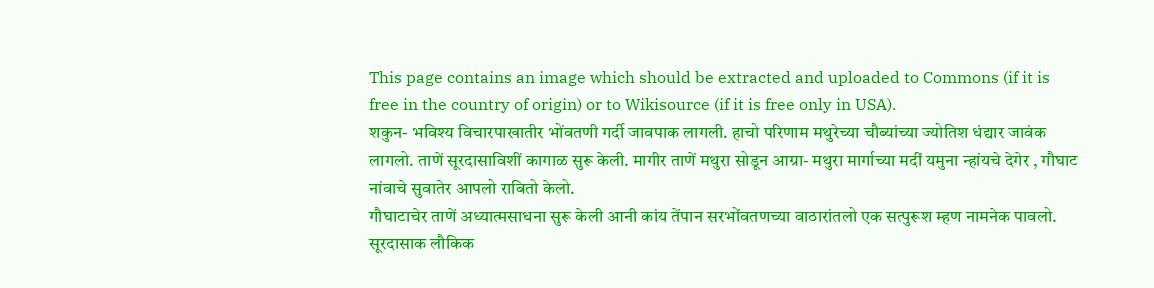This page contains an image which should be extracted and uploaded to Commons (if it is free in the country of origin) or to Wikisource (if it is free only in USA).
शकुन- भविश्य विचारपाखातीर भोंवतणी गर्दी जावपाक लागली. हाचो परिणाम मथुरेच्या चौब्यांच्या ज्योतिश धंद्यार जावंक लागलो. ताणें सूरदासाविशीं कागाळ सुरू केली. मागीर ताणें मथुरा सोडून आग्रा- मथुरा मार्गाच्या मदीं यमुना न्हांयचे देगेर , गौघाट नांवाचे सुवातेर आपलो राबितो केलो.
गौघाटाचेर ताणें अध्यात्मसाधना सुरू केली आनी कांय तेंपान सरभोंवतणच्या वाठारांतलो एक सत्पुरूश म्हण नामनेक पावलो. सूरदासाक लौकिक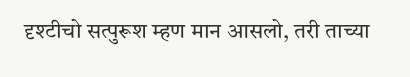दृश्टीचो सत्पुरूश म्हण मान आसलो, तरी ताच्या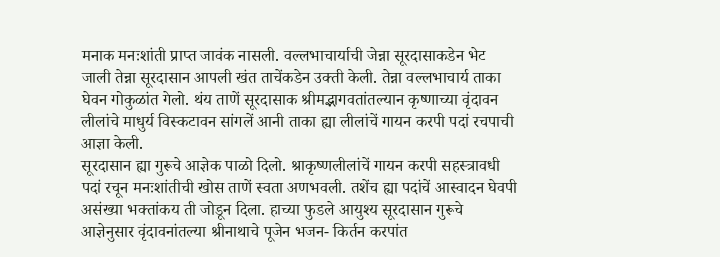मनाक मनःशांती प्राप्त जावंक नासली. वल्लभाचार्याची जेन्ना सूरदासाकडेन भेट जाली तेन्ना सूरदासान आपली खंत ताचेंकडेन उक्ती केली. तेन्ना वल्लभाचार्य ताका घेवन गोकुळांत गेलो. थंय ताणें सूरदासाक श्रीमद्भागवतांतल्यान कृष्णाच्या वृंदावन लीलांचे माधुर्य विस्कटावन सांगलें आनी ताका ह्या लीलांचें गायन करपी पदां रचपाची आज्ञा केली.
सूरदासान ह्या गुरूचे आज्ञेक पाळो दिलो. श्राकृष्णलीलांचें गायन करपी सहस्त्रावधी पदां रचून मनःशांतीची खोस ताणें स्वता अणभवली. तशेंच ह्या पदांचें आस्वादन घेवपी असंख्या भक्तांकय ती जोडून दिला. हाच्या फुडले आयुश्य सूरदासान गुरूचे आज्ञेनुसार वृंदावनांतल्या श्रीनाथाचे पूजेन भजन- किर्तन करपांत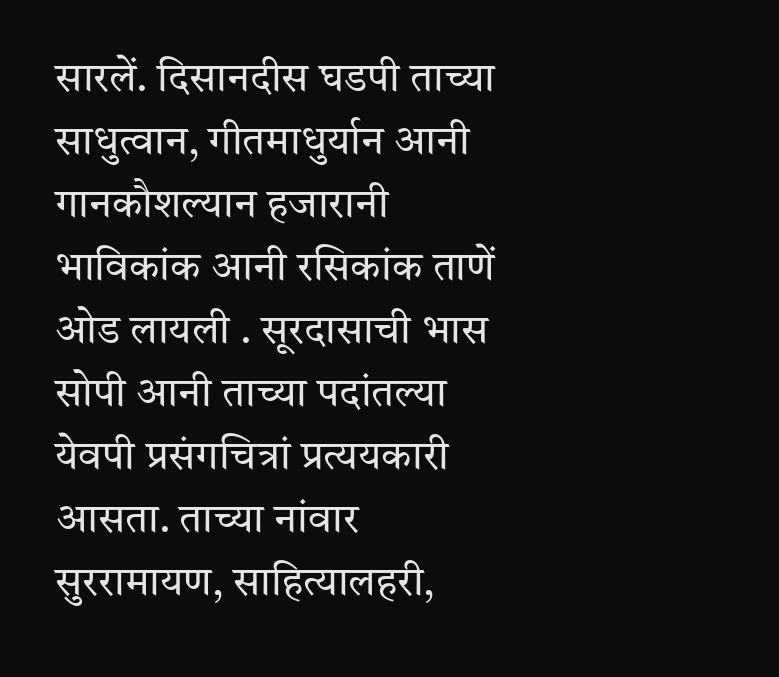सारलें. दिसानदीस घडपी ताच्या साधुत्वान, गीतमाधुर्यान आनी गानकौशल्यान हजारानी भाविकांक आनी रसिकांक ताणें ओड लायली . सूरदासाची भास सोपी आनी ताच्या पदांतल्या येवपी प्रसंगचित्रां प्रत्ययकारी आसता. ताच्या नांवार सुररामायण, साहित्यालहरी,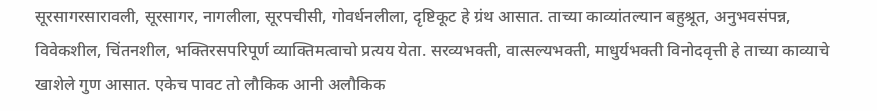सूरसागरसारावली, सूरसागर, नागलीला, सूरपचीसी, गोवर्धनलीला, दृष्टिकूट हे ग्रंथ आसात. ताच्या काव्यांतल्यान बहुश्रूत, अनुभवसंपन्न, विवेकशील, चिंतनशील, भक्तिरसपरिपूर्ण व्याक्तिमत्वाचो प्रत्यय येता. सरव्यभक्ती, वात्सल्यभक्ती, माधुर्यभक्ती विनोदवृत्ती हे ताच्या काव्याचे खाशेले गुण आसात. एकेच पावट तो लौकिक आनी अलौकिक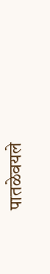पातळेवयले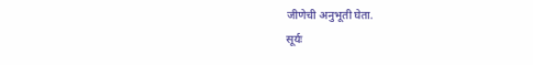जीणेची अनुभूती घेता.
सूर्यः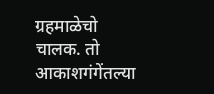ग्रहमाळेचो चालक. तो आकाशगंगेंतल्या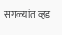सगळ्यांत व्हड